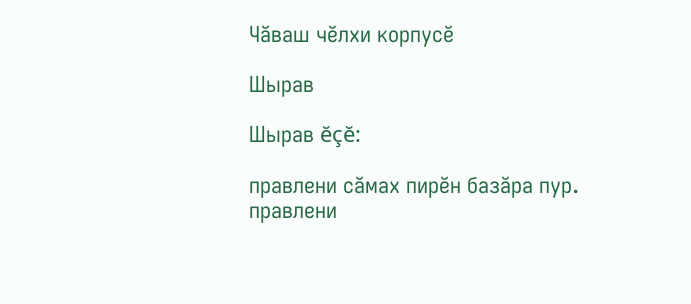Чӑваш чӗлхи корпусӗ

Шырав

Шырав ĕçĕ:

правлени сăмах пирĕн базăра пур.
правлени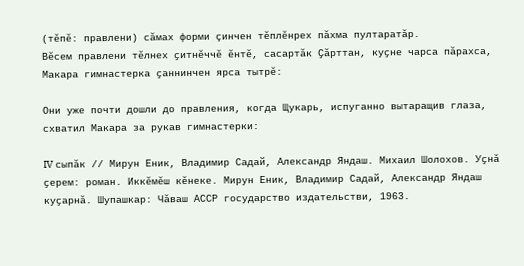(тĕпĕ: правлени) сăмах форми çинчен тĕплĕнрех пăхма пултаратăр.
Вӗсем правлени тӗлнех ҫитнӗччӗ ӗнтӗ, сасартӑк Ҫӑрттан, куҫне чарса пӑрахса, Макара гимнастерка ҫаннинчен ярса тытрӗ:

Они уже почти дошли до правления, когда Щукарь, испуганно вытаращив глаза, схватил Макара за рукав гимнастерки:

IV сыпӑк // Мирун Еник, Владимир Садай, Александр Яндаш. Михаил Шолохов. Уҫнӑ ҫерем: роман. Иккӗмӗш кӗнеке. Мирун Еник, Владимир Садай, Александр Яндаш куҫарнӑ. Шупашкар: Чӑваш АССР государство издательстви, 1963.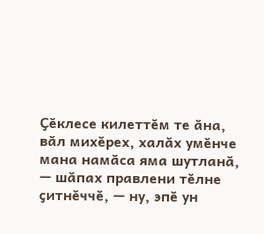Ҫӗклесе килеттӗм те ӑна, вӑл михӗрех, халӑх умӗнче мана намӑса яма шутланӑ, — шӑпах правлени тӗлне ҫитнӗччӗ, — ну, эпӗ ун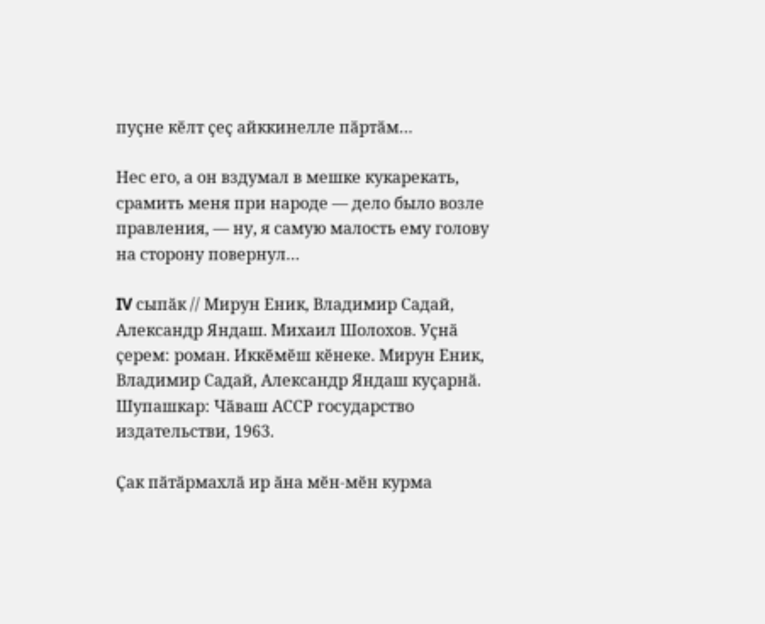пуҫне кӗлт ҫеҫ айккинелле пӑртӑм…

Нес его, а он вздумал в мешке кукарекать, срамить меня при народе — дело было возле правления, — ну, я самую малость ему голову на сторону повернул…

IV сыпӑк // Мирун Еник, Владимир Садай, Александр Яндаш. Михаил Шолохов. Уҫнӑ ҫерем: роман. Иккӗмӗш кӗнеке. Мирун Еник, Владимир Садай, Александр Яндаш куҫарнӑ. Шупашкар: Чӑваш АССР государство издательстви, 1963.

Ҫак пӑтӑрмахлӑ ир ӑна мӗн-мӗн курма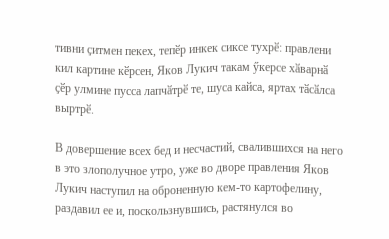тивни ҫитмен пекех, тепӗр инкек сиксе тухрӗ: правлени кил картине кӗрсен, Яков Лукич такам ӳкерсе хӑварнӑ ҫӗр улмине пусса лапчӑтрӗ те, шуса кайса, яртах тӑсӑлса выртрӗ.

В довершение всех бед и несчастий, свалившихся на него в это злополучное утро, уже во дворе правления Яков Лукич наступил на оброненную кем-то картофелину, раздавил ее и, поскользнувшись, растянулся во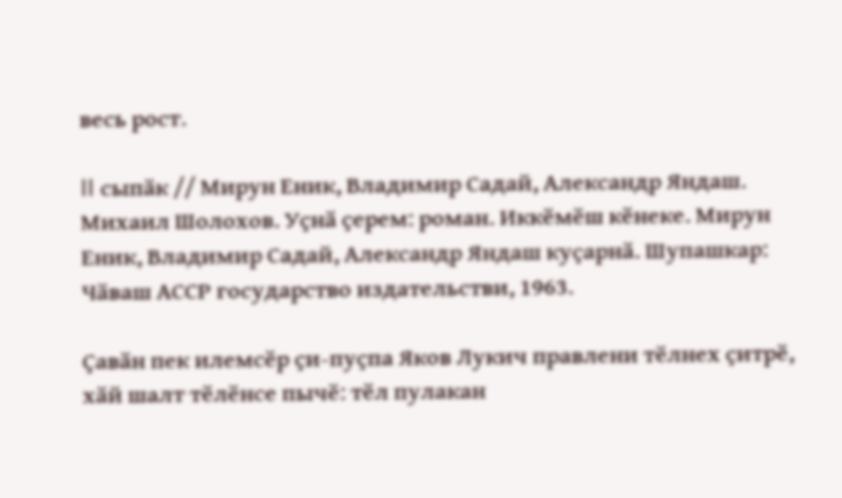весь рост.

II сыпӑк // Мирун Еник, Владимир Садай, Александр Яндаш. Михаил Шолохов. Уҫнӑ ҫерем: роман. Иккӗмӗш кӗнеке. Мирун Еник, Владимир Садай, Александр Яндаш куҫарнӑ. Шупашкар: Чӑваш АССР государство издательстви, 1963.

Ҫавӑн пек илемсӗр ҫи-пуҫпа Яков Лукич правлени тӗлнех ҫитрӗ, хӑй шалт тӗлӗнсе пычӗ: тӗл пулакан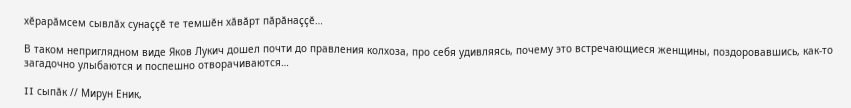хӗрарӑмсем сывлӑх сунаҫҫӗ те темшӗн хӑвӑрт пӑрӑнаҫҫӗ…

В таком неприглядном виде Яков Лукич дошел почти до правления колхоза, про себя удивляясь, почему это встречающиеся женщины, поздоровавшись, как-то загадочно улыбаются и поспешно отворачиваются…

II сыпӑк // Мирун Еник,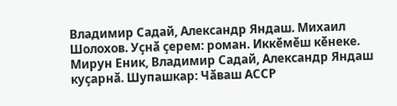Владимир Садай, Александр Яндаш. Михаил Шолохов. Уҫнӑ ҫерем: роман. Иккӗмӗш кӗнеке. Мирун Еник, Владимир Садай, Александр Яндаш куҫарнӑ. Шупашкар: Чӑваш АССР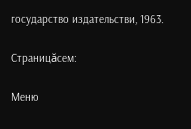государство издательстви, 1963.

Страницăсем:

Меню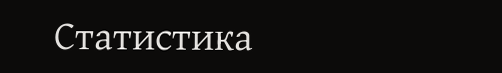Статистика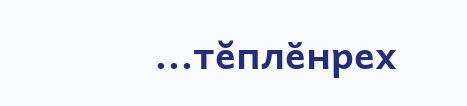...тĕплӗнрех